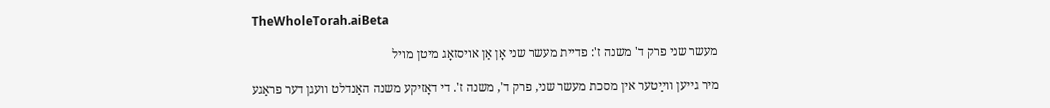TheWholeTorah.aiBeta

מעשר שני פרק ד' משנה ז': פדיית מעשר שני אָן אַן אויסזאָג מיטן מויל

מיר גייען װײַטער אין מסכת מעשר שני, פרק ד', משנה ז'. די דאָזיקע משנה האַנדלט װעגן דער פראַגע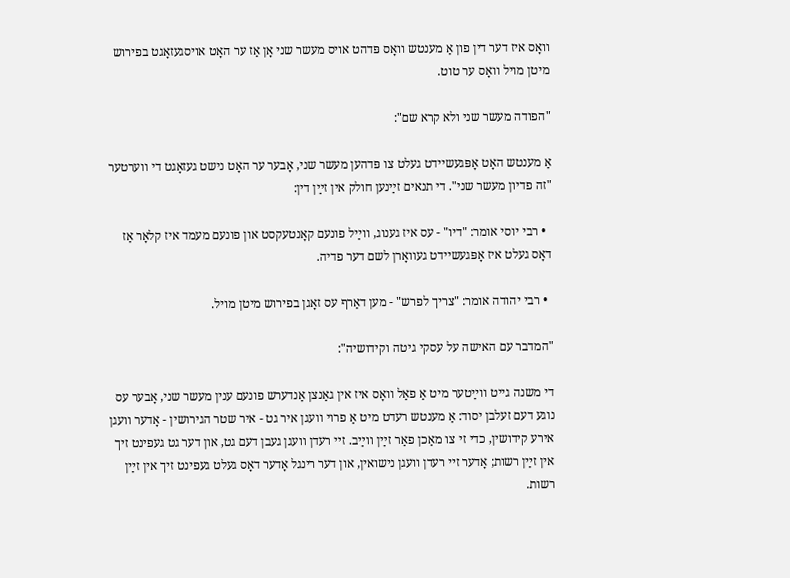װאָס איז דער דין פון אַ מענטש װאָס פּדהט אויס מעשר שני אָן אַז ער האָט אויסגעזאָגט בפירוש מיטן מויל װאָס ער טוט.

"הפודה מעשר שני ולא קרא שם":

אַ מענטש האָט אָפּגעשיידט געלט צו פּדהען מעשר שני, אָבער ער האָט נישט געזאָגט די װערטער "זה פדיון מעשר שני". די תנאים זײַנען חולק אין זײַן דין:

  • רבי יוסי אומר: "דיו" - עס איז גענוג, װײַל פונעם קאָנטעקסט און פונעם מעמד איז קלאָר אַז דאָס געלט איז אָפּגעשיידט געװאָרן לשם דער פדיה.

  • רבי יהודה אומר: "צריך לפרש" - מען דאַרף עס זאָגן בפירוש מיטן מויל.

"המדבר עם האישה על עסקי גיטה וקידושיה":

די משנה גייט װײַטער מיט אַ פאַל װאָס איז אין גאַנצן אַנדערש פונעם ענין מעשר שני, אָבער עס נוגע דעם זעלבן יסוד: אַ מענטש רעדט מיט אַ פרוי װעגן איר גט - איר שטר הגירושין - אָדער װעגן אירע קידושין, כדי זי צו מאַכן פאַר זײַן װײַב. זײ רעדן װעגן געבן דעם גט, און דער גט געפינט זיך אין זײַן רשות; אָדער זײ רעדן װעגן נישואין, און דער רינגל אָדער דאָס געלט געפינט זיך אין זײַן רשות.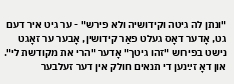"ונתן לה גיטה וקידושיה ולא פירש" - ער גיט איר דעם גט, אָדער דאָס געלט פאַר קידושין, אָבער ער זאָגט נישט בפירוש "זהו גיטך" אָדער "הרי את מקודשת לי". און דאָ זײַנען די תנאים חולק אין דער זעלבער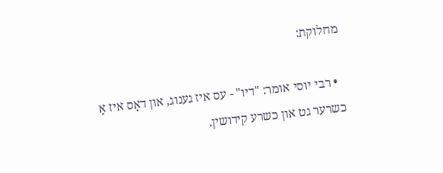מחלוקת:

  • רבי יוסי אומר: "דיו" - עס איז גענוג, און דאָס איז אַ כשרער גט און כשרע קידושין.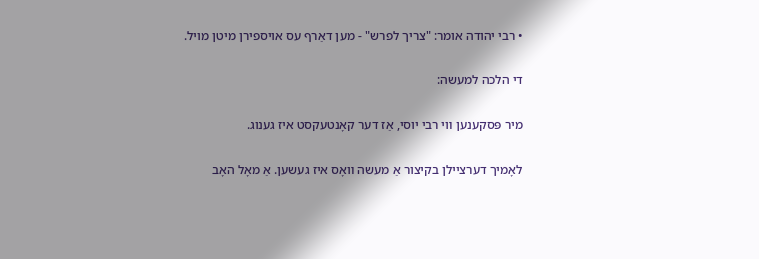• רבי יהודה אומר: "צריך לפרש" - מען דאַרף עס אויספירן מיטן מויל.

די הלכה למעשה:

מיר פּסקענען װי רבי יוסי, אַז דער קאָנטעקסט איז גענוג.

לאָמיך דערציילן בקיצור אַ מעשה װאָס איז געשען. אַ מאָל האָב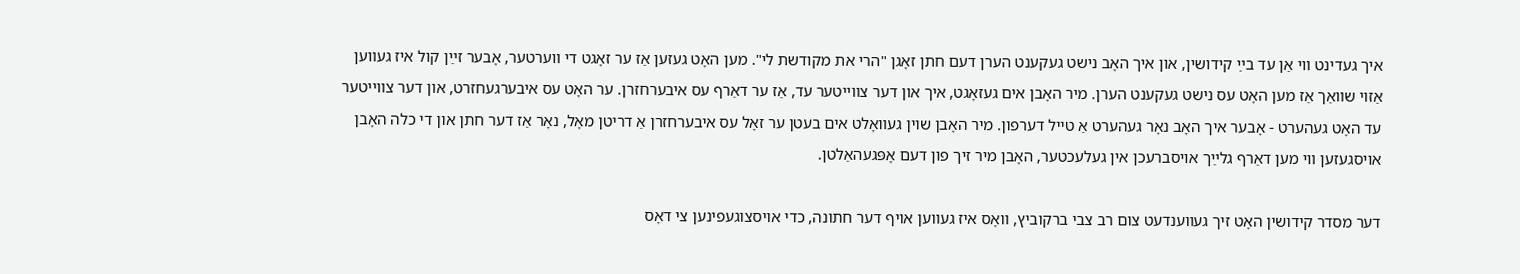איך געדינט װי אַן עד בײַ קידושין, און איך האָב נישט געקענט הערן דעם חתן זאָגן "הרי את מקודשת לי". מען האָט געזען אַז ער זאָגט די װערטער, אָבער זײַן קול איז געװען אַזוי שװאַך אַז מען האָט עס נישט געקענט הערן. מיר האָבן אים געזאָגט, איך און דער צװייטער עד, אַז ער דאַרף עס איבערחזרן. ער האָט עס איבערגעחזרט, און דער צװייטער עד האָט געהערט - אָבער איך האָב נאָר געהערט אַ טייל דערפון. מיר האָבן שוין געװאָלט אים בעטן ער זאָל עס איבערחזרן אַ דריטן מאָל, נאָר אַז דער חתן און די כלה האָבן אויסגעזען װי מען דאַרף גלײַך אויסברעכן אין געלעכטער, האָבן מיר זיך פון דעם אָפּגעהאַלטן.

דער מסדר קידושין האָט זיך געװענדעט צום רב צבי ברקוביץ, װאָס איז געװען אויף דער חתונה, כדי אויסצוגעפינען צי דאָס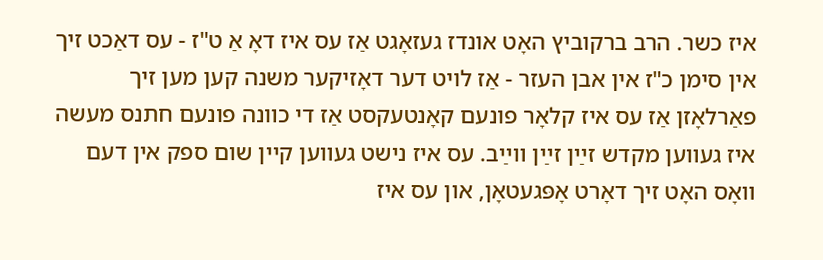איז כשר. הרב ברקוביץ האָט אונדז געזאָגט אַז עס איז דאָ אַ ט"ז - עס דאַכט זיך אין סימן כ"ז אין אבן העזר - אַז לויט דער דאָזיקער משנה קען מען זיך פאַרלאָזן אַז עס איז קלאָר פונעם קאָנטעקסט אַז די כװנה פונעם חתנס מעשה איז געװען מקדש זײַן זײַן װײַב. עס איז נישט געװען קיין שום ספק אין דעם װאָס האָט זיך דאָרט אָפּגעטאָן, און עס איז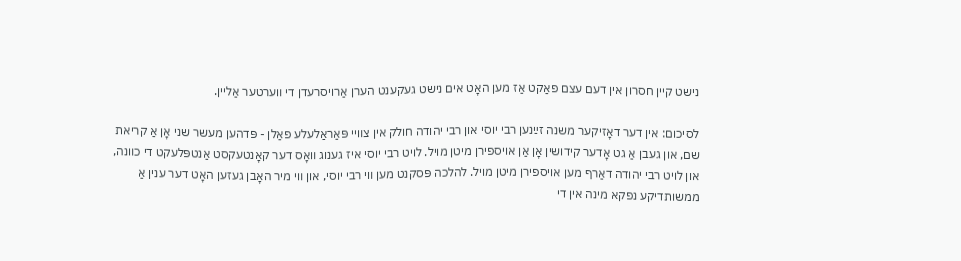נישט קיין חסרון אין דעם עצם פאַקט אַז מען האָט אים נישט געקענט הערן אַרויסרעדן די װערטער אַליין.

לסיכום: אין דער דאָזיקער משנה זײַנען רבי יוסי און רבי יהודה חולק אין צװיי פּאַראַלעלע פאַלן - פּדהען מעשר שני אָן אַ קריאת שם, און געבן אַ גט אָדער קידושין אָן אַן אויספירן מיטן מויל. לויט רבי יוסי איז גענוג װאָס דער קאָנטעקסט אַנטפּלעקט די כװנה, און לויט רבי יהודה דאַרף מען אויספירן מיטן מויל. להלכה פּסקנט מען װי רבי יוסי, און װי מיר האָבן געזען האָט דער ענין אַ ממשותדיקע נפקא מינה אין די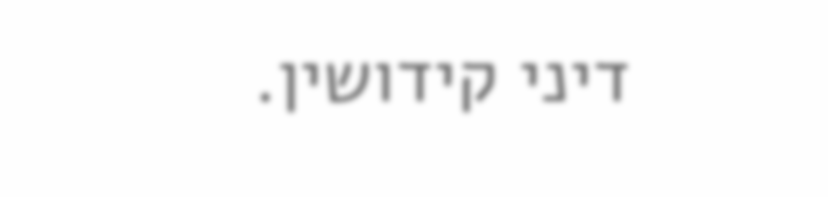דיני קידושין.